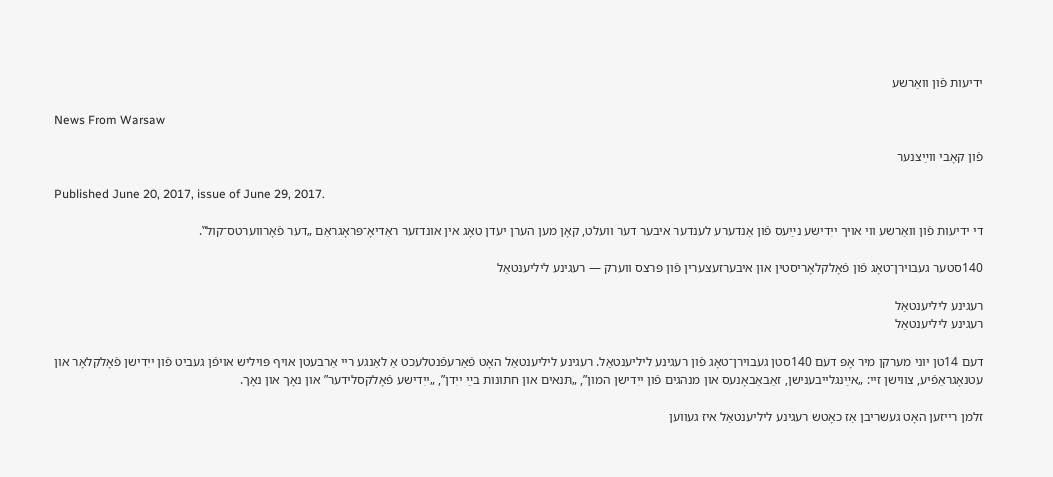ידיעות פֿון וואַרשע

News From Warsaw

פֿון קאָבי ווײַצנער

Published June 20, 2017, issue of June 29, 2017.

די ידיעות פֿון וואַרשע ווי אויך ייִדישע נײַעס פֿון אַנדערע לענדער איבער דער וועלט, קאָן מען הערן יעדן טאָג אין אונדזער ראַדיאָ־פּראָגראַם „דער פֿאָרווערטס־קול‟.

140סטער געבוירן־טאָג פֿון פֿאָלקלאָריסטין און איבערזעצערין פֿון פּרצס ווערק — רעגינע ליליענטאַל

רעגינע ליליענטאַל
רעגינע ליליענטאַל

דעם 14טן יוני מערקן מיר אָפּ דעם 140סטן געבוירן־טאָג פֿון רעגינע ליליענטאַל. רעגינע ליליענטאַל האָט פֿאַרעפֿנטלעכט אַ לאַנגע ריי אַרבעטן אויף פּויליש אויפֿן געביט פֿון ייִדישן פֿאָלקלאָר און עטנאָגראַפֿיע, צווישן זיי: „אײַנגלייבענישן, זאַבאַבאָנעס און מנהגים פֿון ייִדישן המון”, „תּנאים און חתונות בײַ ייִדן”, „ייִדישע פֿאָלקסלידער” און נאָך און נאָך.

זלמן רייזען האָט געשריבן אַז כאָטש רעגינע ליליענטאַל איז געווען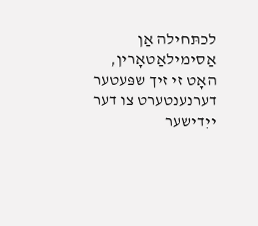לכתּחילה אַן אַסימילאַטאָרין, האָט זי זיך שפּעטער דערנענטערט צו דער ייִדישער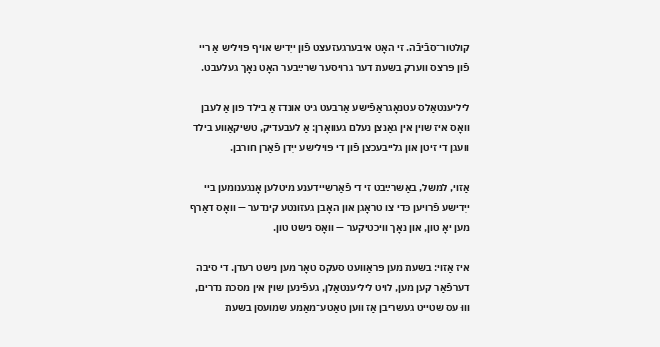קולטור־סבֿיבֿה. זי האָט איבערגעזעצט פֿון ייִדיש אויף פּויליש אַ ריי פֿון פּרצס ווערק בשעת דער גרויסער שרײַבער האָט נאָך געלעבט.

ליליענטאַלס עטנאָגראַפֿישע אַרבעט גיט אונדז אַ בילד פון אַ לעבן וואָס איז שוין אין גאַנצן נעלם געוואָרן: אַ לעבעדיק, טשיקאַווע בילד וועגן די זיטן און גלייבעכצן פֿון די פּוילישע ייִדן פֿאַרן חורבן.

אַזוי, למשל, באַשרײַבט זי די פֿאַרשיידענע מיטלען אָנגענומען ביי ייִדישע פֿרויען כּדי צו טראָגן און האָבן געזונטע קינדער — וואָס דאַרף מען יאָ טון, און נאָך וויכטיקער — וואָס נישט טון.

איז אַזוי: בשעת מען פּראַוועט סעקס טאָר מען נישט רעדן. די סיבה דערפֿאַר קען מען, לויט ליליענטאַלן, געפֿינען שוין אין מסכת נדרים, וווּ עס שטייט געשריבן אַז ווען טאַטע־מאַמע שמועסן בשעת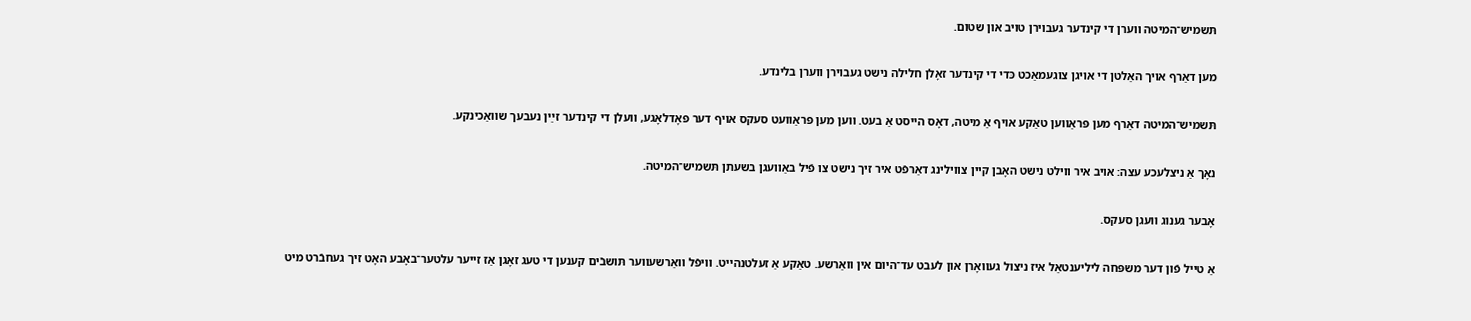תּשמיש־המיטה ווערן די קינדער געבוירן טויב און שטום.

מען דאַרף אויך האַלטן די אויגן צוגעמאַכט כּדי די קינדער זאָלן חלילה נישט געבוירן ווערן בלינדע.

תּשמיש־המיטה דאַרף מען פּראַווען טאַקע אויף אַ מיטה, דאָס הייסט אַ בעט. ווען מען פּראַוועט סעקס אויף דער פּאָדלאָגע, וועלן די קינדער זײַן נעבעך שוואַכינקע.

נאָך אַ ניצלעכע עצה: אויב איר ווילט נישט האָבן קיין צווילינג דאַרפֿט איר זיך נישט צו פֿיל באַוועגן בשעתן תּשמיש־המיטה.

אָבער גענוג וועגן סעקס.

אַ טייל פֿון דער משפּחה ליליענטאַל איז ניצול געוואָרן און לעבט עד־היום אין וואַרשע. טאַקע אַ זעלטנהײט. וויפֿל וואַרשעווער תּושבֿים קענען די טעג זאָגן אַז זייער עלטער־באָבע האָט זיך געחבֿרט מיט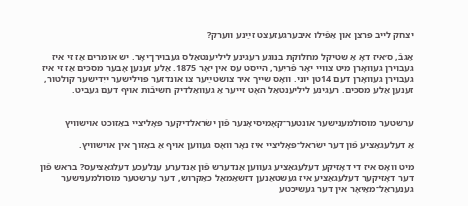יצחק לייב פּרצן און אַפֿילו איבערגעזעצט זײַנע ווערק?

אַגבֿ, ס׳איז דאָ אַ שטיקל מחלוקת בנוגע רעגינע ליליענטאַלס געבוירן־יאָר. יש אומרים אַז זי איז געבוירן געוואָרן מיט צוויי יאָר פֿריִער, הייסט עס אין יאָר 1875. אַלע זענען אָבער מסכּים אַז זי איז געבוירן געוואָרן דעם 14טן יוני. וואָס שייך איר צושטײַער צו אונדזער פּוילישער ייִדישער קולטור, זענען אַלע מסכּים. רעגינע ליליענטאַל האָט זייער אַ געוואַלדיק חשיבֿות אויף דעם געביט.


ערשטער מוסולמענישער אונטער־קאָמיסיאָנער פֿון ישׂראלדיקער פּאָליציי באַזוכט אוישוויץ

אַ דעלעגאַציע פֿון דער ישׂראל־פּאָליציי איז נאָר וואָס געווען אויף אַ באַזוך אין אוישוויץ.

מיט וואָס איז די דאָזיקע דעלעגאַציע געווען אַנדערש פֿון אַנדערע ענלעכע דעלגאַציעס? בראש פֿון דער דאָזיקער דעלעגאַציע איז געשטאַנען דזשאַמאַל כאַקרוש, דער ערשטער מוסולמענישער גענעראַל־מאַיאָר אין דער געשיכטע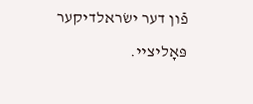פֿון דער ישׂראלדיקער פּאָליציי.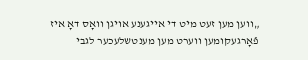„ווען מען זעט מיט די אייגענע אויגן וואָס דאָ איז פֿאָרגעקומען ווערט מען מענטשלעכער לגבי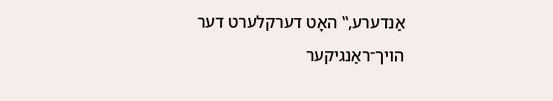אַנדערע,‟ האָט דערקלערט דער הויך־ראַנגיקער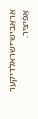אַראַביש־ישׂראלדיקער אָפֿיציר.